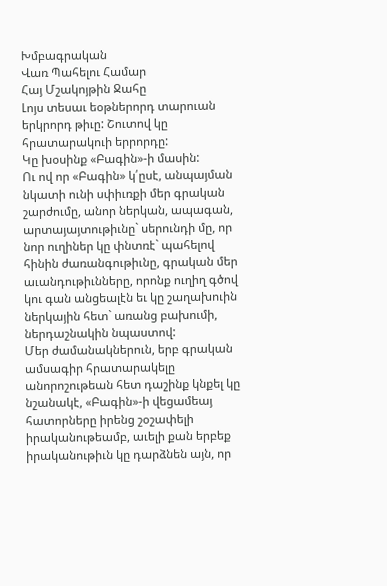Խմբագրական
Վառ Պահելու Համար
Հայ Մշակոյթին Ջահը
Լոյս տեսաւ եօթներորդ տարուան երկրորդ թիւը: Շուտով կը հրատարակուի երրորդը:
Կը խօսինք «Բագին»-ի մասին:
Ու ով որ «Բագին» կ՛ըսէ, անպայման նկատի ունի սփիւռքի մեր գրական շարժումը, անոր ներկան, ապագան, արտայայտութիւնը` սերունդի մը, որ նոր ուղիներ կը փնտռէ` պահելով հինին ժառանգութիւնը, գրական մեր աւանդութիւնները, որոնք ուղիղ գծով կու գան անցեալէն եւ կը շաղախուին ներկային հետ` առանց բախումի, ներդաշնակին նպաստով:
Մեր ժամանակներուն, երբ գրական ամսագիր հրատարակելը անորոշութեան հետ դաշինք կնքել կը նշանակէ, «Բագին»-ի վեցամեայ հատորները իրենց շօշափելի իրականութեամբ, աւելի քան երբեք իրականութիւն կը դարձնեն այն, որ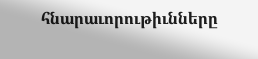հնարաւորութիւնները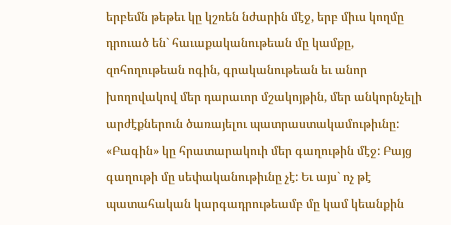երբեմն թեթեւ կը կշռեն նժարին մէջ, երբ միւս կողմը դրուած են` հաւաքականութեան մը կամքը, զոհողութեան ոգին, գրականութեան եւ անոր խողովակով մեր դարաւոր մշակոյթին, մեր անկորնչելի արժէքներուն ծառայելու պատրաստակամութիւնը:
«Բագին» կը հրատարակուի մեր գաղութին մէջ: Բայց գաղութի մը սեփականութիւնը չէ: Եւ այս` ոչ թէ պատահական կարգադրութեամբ մը կամ կեանքին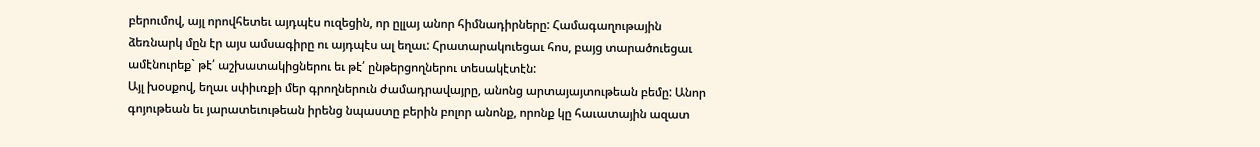բերումով, այլ որովհետեւ այդպէս ուզեցին, որ ըլլայ անոր հիմնադիրները: Համագաղութային ձեռնարկ մըն էր այս ամսագիրը ու այդպէս ալ եղաւ: Հրատարակուեցաւ հոս, բայց տարածուեցաւ ամէնուրեք` թէ՛ աշխատակիցներու եւ թէ՛ ընթերցողներու տեսակէտէն:
Այլ խօսքով, եղաւ սփիւռքի մեր գրողներուն ժամադրավայրը, անոնց արտայայտութեան բեմը: Անոր գոյութեան եւ յարատեւութեան իրենց նպաստը բերին բոլոր անոնք, որոնք կը հաւատային ազատ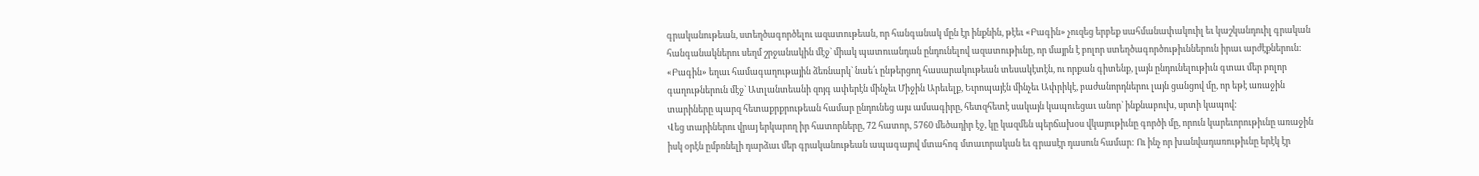գրականութեան, ստեղծագործելու ազատութեան, որ հանգանակ մըն էր ինքնին, թէեւ «Բագին» չուզեց երբեք սահմանափակուիլ եւ կաշկանդուիլ գրական հանգանակներու սեղմ շրջանակին մէջ` միակ պատուանդան ընդունելով ազատութիւնը, որ մայրն է բոլոր ստեղծագործութիւններուն իրաւ արժէքներուն:
«Բագին» եղաւ համագաղութային ձեռնարկ` նաե՛ւ ընթերցող հասարակութեան տեսակէտէն, ու որքան գիտենք, լայն ընդունելութիւն գտաւ մեր բոլոր գաղութներուն մէջ` Ատլանտեանի զոյգ ափերէն մինչեւ Միջին Արեւելք, Եւրոպայէն մինչեւ Ափրիկէ, բաժանորդներու լայն ցանցով մը, որ եթէ առաջին տարիները պարզ հետաքրքրութեան համար ընդունեց այս ամսագիրը, հետզհետէ սակայն կապուեցաւ անոր` ինքնաբուխ, սրտի կապով:
Վեց տարիներու վրայ երկարող իր հատորները, 72 հատոր, 5760 մեծադիր էջ, կը կազմեն պերճախօս վկայութիւնը գործի մը, որուն կարեւորութիւնը առաջին իսկ օրէն ըմբռնելի դարձաւ մեր գրականութեան ապագայով մտահոգ մտաւորական եւ գրասէր դասուն համար: Ու ինչ որ խանվադառութիւնը երէկ էր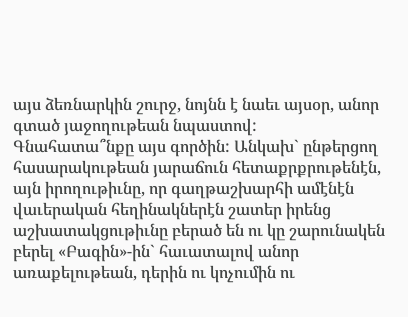այս ձեռնարկին շուրջ, նոյնն է նաեւ այսօր, անոր գտած յաջողութեան նպաստով:
Գնահատա՞նքը այս գործին: Անկախ` ընթերցող հասարակութեան յարաճուն հետաքրքրութենէն, այն իրողութիւնը, որ գաղթաշխարհի ամէնէն վաւերական հեղինակներէն շատեր իրենց աշխատակցութիւնը բերած են ու կը շարունակեն բերել «Բագին»-ին` հաւատալով անոր առաքելութեան, դերին ու կոչումին ու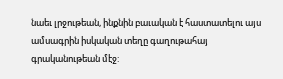նաեւ լրջութեան, ինքնին բաւական է հաստատելու այս ամսագրին իսկական տեղը գաղութահայ գրականութեան մէջ: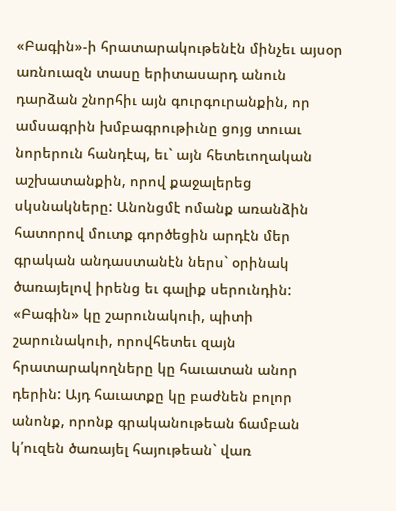«Բագին»-ի հրատարակութենէն մինչեւ այսօր առնուազն տասը երիտասարդ անուն դարձան շնորհիւ այն գուրգուրանքին, որ ամսագրին խմբագրութիւնը ցոյց տուաւ նորերուն հանդէպ, եւ` այն հետեւողական աշխատանքին, որով քաջալերեց սկսնակները: Անոնցմէ ոմանք առանձին հատորով մուտք գործեցին արդէն մեր գրական անդաստանէն ներս` օրինակ ծառայելով իրենց եւ գալիք սերունդին:
«Բագին» կը շարունակուի, պիտի շարունակուի, որովհետեւ զայն հրատարակողները կը հաւատան անոր դերին: Այդ հաւատքը կը բաժնեն բոլոր անոնք, որոնք գրականութեան ճամբան կ՛ուզեն ծառայել հայութեան` վառ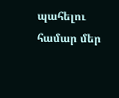պահելու համար մեր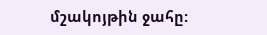մշակոյթին ջահը: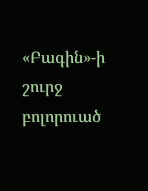«Բագին»-ի շուրջ բոլորուած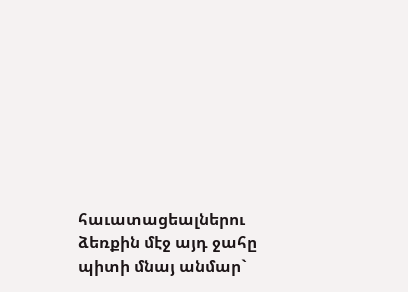հաւատացեալներու ձեռքին մէջ այդ ջահը պիտի մնայ անմար`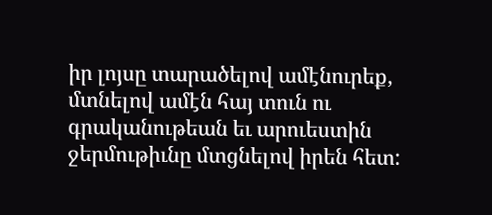իր լոյսը տարածելով ամէնուրեք, մտնելով ամէն հայ տուն ու գրականութեան եւ արուեստին ջերմութիւնը մտցնելով իրեն հետ: